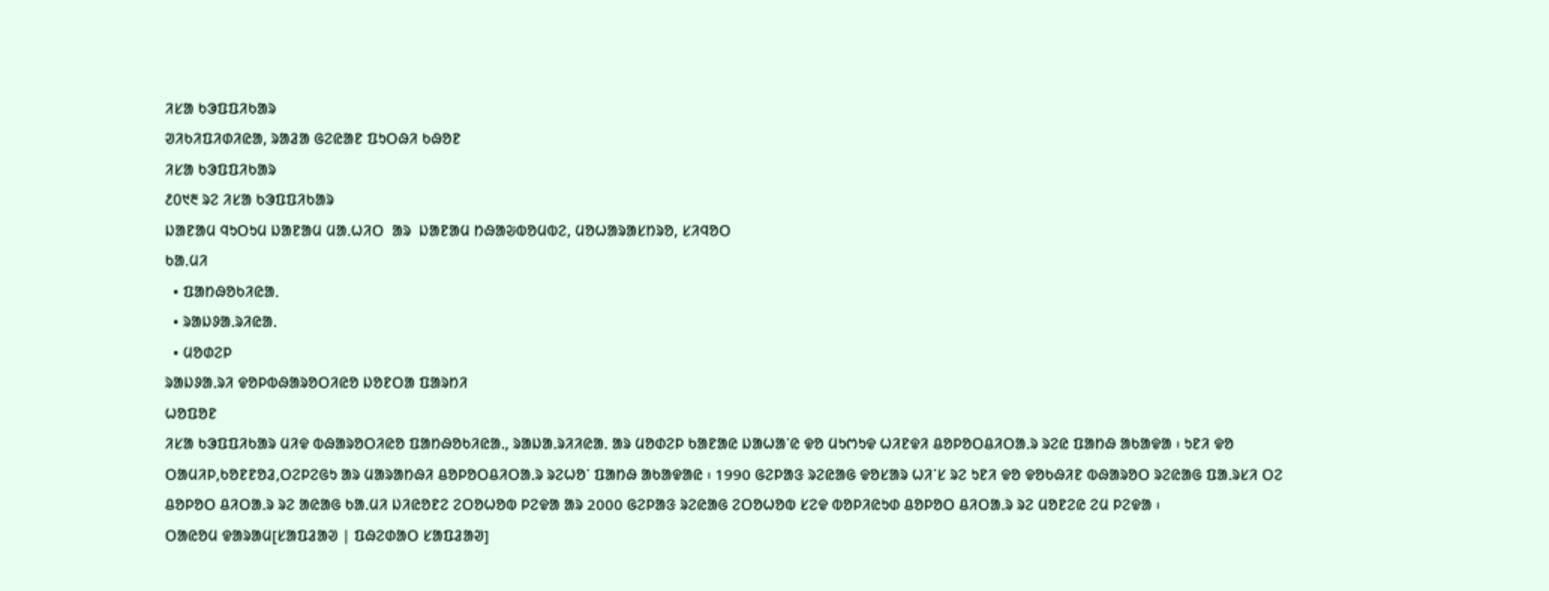ᱤᱥᱟ ᱠᱳᱯᱯᱤᱠᱟᱨ
ᱣᱤᱠᱤᱯᱤᱰᱤᱭᱟ, ᱨᱟᱲᱟ ᱜᱮᱭᱟᱱ ᱯᱩᱛᱷᱤ ᱠᱷᱚᱱ
ᱤᱥᱟ ᱠᱳᱯᱯᱤᱠᱟᱨ
᱒᱐᱑᱓ ᱨᱮ ᱤᱥᱟ ᱠᱳᱯᱯᱤᱠᱟᱨ
ᱡᱟᱱᱟᱢ ᱧᱩᱛᱩᱢ ᱡᱟᱱᱟᱢ ᱢᱟᱹᱦᱤᱛ  ᱟᱨ  ᱡᱟᱱᱟᱢ ᱴᱷᱟᱶᱵᱚᱢᱵᱮ, ᱢᱚᱦᱟᱨᱟᱥᱴᱨᱚ, ᱥᱤᱧᱚᱛ
ᱠᱟᱹᱢᱤ
  • ᱯᱟᱴᱷᱚᱠᱤᱭᱟᱹ
  • ᱨᱟᱡᱽᱟᱹᱨᱤᱭᱟᱹ
  • ᱢᱚᱰᱮᱞ
ᱨᱟᱡᱽᱟᱹᱨᱤ ᱫᱚᱞᱵᱷᱟᱨᱚᱛᱤᱭᱚ ᱡᱚᱱᱛᱟ ᱯᱟᱨᱴᱤ
ᱦᱚᱯᱚᱱ
ᱤᱥᱟ ᱠᱳᱯᱯᱤᱠᱟᱨ ᱢᱤᱫ ᱵᱷᱟᱨᱚᱛᱤᱭᱚ ᱯᱟᱴᱷᱚᱠᱤᱭᱟᱹ, ᱨᱟᱡᱟᱹᱨᱤᱤᱭᱟᱹ ᱟᱨ ᱢᱚᱰᱮᱞ ᱠᱟᱱᱟᱭ ᱡᱟᱦᱟᱸᱭ ᱫᱚ ᱢᱩᱬᱩᱫ ᱦᱤᱱᱫᱤ ᱪᱚᱞᱚᱛᱪᱤᱛᱟᱹᱨ ᱨᱮᱭ ᱯᱟᱴᱷ ᱟᱠᱟᱫᱟ ᱾ ᱩᱱᱤ ᱫᱚ ᱛᱟᱢᱤᱞ,ᱠᱚᱱᱱᱚᱲ,ᱛᱮᱞᱮᱜᱩ ᱟᱨ ᱢᱟᱨᱟᱴᱷᱤ ᱪᱚᱞᱚᱛᱪᱤᱛᱟᱹᱨ ᱨᱮᱦᱚᱸ ᱯᱟᱴᱷ ᱟᱠᱟᱫᱟᱭ ᱾ 1990 ᱜᱮᱞᱟᱝ ᱨᱮᱭᱟᱜ ᱫᱚᱥᱟᱨ ᱦᱤᱸᱥ ᱨᱮ ᱩᱱᱤ ᱫᱚ ᱫᱚᱠᱷᱤᱱ ᱵᱷᱟᱨᱚᱛ ᱨᱮᱭᱟᱜ ᱯᱟᱹᱨᱥᱤ ᱛᱮ ᱪᱚᱞᱚᱛ ᱪᱤᱛᱟᱹᱨ ᱨᱮ ᱟᱭᱟᱜ ᱠᱟᱹᱢᱤ ᱡᱤᱭᱚᱱᱮ ᱮᱛᱚᱦᱚᱵ ᱞᱮᱫᱟ ᱟᱨ 2000 ᱜᱮᱞᱟᱝ ᱨᱮᱭᱟᱜ ᱮᱛᱚᱦᱚᱵ ᱥᱮᱫ ᱵᱚᱞᱤᱭᱩᱰ ᱪᱚᱞᱚᱛ ᱪᱤᱛᱟᱹᱨ ᱨᱮ ᱢᱚᱱᱮᱭ ᱮᱢ ᱞᱮᱫᱟ ᱾
ᱛᱟᱭᱚᱢ ᱫᱟᱨᱟᱢ[ᱥᱟᱯᱲᱟᱣ | ᱯᱷᱮᱰᱟᱛ ᱥᱟᱯᱲᱟᱣ]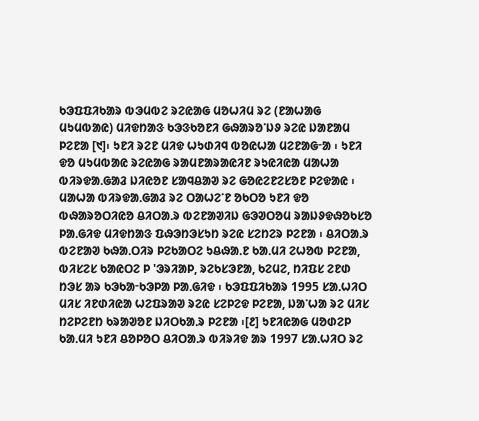ᱠᱳᱯᱯᱤᱠᱟᱨ ᱵᱳᱢᱵᱮ ᱨᱮᱭᱟᱜ ᱢᱚᱦᱤᱢ ᱨᱮ (ᱱᱟᱦᱟᱜ ᱢᱩᱢᱵᱟᱭ) ᱢᱤᱫᱴᱟᱝ ᱠᱳᱝᱠᱚᱱᱤ ᱜᱷᱟᱨᱚᱸᱡᱽ ᱨᱮᱭ ᱡᱟᱱᱟᱢ ᱞᱮᱱᱟ [᱑]᱾ ᱩᱱᱤ ᱨᱮᱱ ᱢᱤᱫ ᱦᱩᱰᱤᱧ ᱵᱚᱭᱦᱟ ᱢᱮᱱᱟᱜᱼᱟ ᱾ ᱩᱱᱤ ᱫᱚ ᱢᱩᱢᱵᱟᱭ ᱨᱮᱭᱟᱜ ᱨᱟᱢᱱᱟᱨᱟᱭᱤᱱ ᱨᱩᱭᱤᱭᱟ ᱢᱟᱦᱟ ᱵᱤᱨᱫᱟᱹᱜᱟᱲ ᱡᱤᱭᱚᱱ ᱥᱟᱧᱪᱟᱣ ᱨᱮ ᱜᱚᱭᱮᱱᱮᱥᱚᱱ ᱞᱮᱫᱟᱭ ᱾ ᱢᱟᱦᱟ ᱵᱤᱨᱫᱟᱹᱜᱟᱲ ᱨᱮ ᱛᱟᱦᱮᱸᱱ ᱚᱠᱛᱚ ᱩᱱᱤ ᱫᱚ ᱵᱷᱟᱨᱚᱛᱤᱭᱚ ᱪᱤᱛᱟᱹᱨ ᱵᱮᱱᱟᱣᱤᱡ ᱜᱳᱣᱛᱚᱢ ᱨᱟᱡᱽᱫᱷᱚᱠᱥᱚ ᱞᱟᱹᱜᱤᱫ ᱢᱤᱫᱴᱟᱝ ᱯᱷᱳᱴᱳᱥᱩᱴ ᱨᱮᱭ ᱥᱮᱴᱮᱨ ᱞᱮᱱᱟ ᱾ ᱪᱤᱛᱟᱹᱨ ᱵᱮᱱᱟᱣ ᱠᱷᱟᱹᱛᱤᱨ ᱞᱮᱠᱟᱛᱮ ᱩᱪᱷᱟᱹᱱ ᱠᱟᱹᱢᱤ ᱮᱦᱚᱵ ᱞᱮᱱᱟ, ᱵᱤᱥᱮᱥ ᱠᱟᱭᱛᱮ ᱞ 'ᱳᱨᱤᱟᱞ, ᱨᱮᱠᱥᱳᱱᱟ, ᱠᱮᱢᱮ, ᱴᱤᱯᱥ ᱮᱱᱰ ᱴᱳᱥ ᱟᱨ ᱠᱳᱠᱟᱼᱠᱳᱞᱟ ᱞᱟᱹᱜᱤᱫ ᱾ ᱠᱳᱯᱯᱤᱠᱟᱨ 1995 ᱥᱟᱹᱦᱤᱛ ᱢᱤᱥ ᱤᱱᱰᱤᱭᱟ ᱦᱮᱯᱨᱟᱣ ᱨᱮᱭ ᱥᱮᱞᱮᱫ ᱞᱮᱱᱟ, ᱡᱟᱸᱦᱟ ᱨᱮ ᱢᱤᱥ ᱴᱮᱞᱮᱱᱴ ᱠᱨᱟᱣᱚᱱ ᱡᱤᱛᱠᱟᱹᱨ ᱞᱮᱱᱟ ᱾[᱒] ᱩᱱᱤᱭᱟᱜ ᱢᱚᱰᱮᱞ ᱠᱟᱹᱢᱤ ᱩᱱᱤ ᱪᱚᱞᱚᱛ ᱪᱤᱛᱟᱹᱨ ᱵᱤᱨᱤᱫ ᱟᱨ 1997 ᱥᱟᱹᱦᱤᱛ ᱨᱮ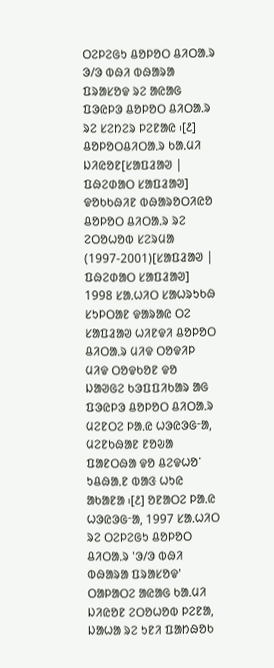ᱛᱮᱞᱮᱜᱩ ᱪᱚᱞᱚᱛ ᱪᱤᱛᱟᱹᱨ ᱳ/ᱳ ᱵᱷᱤ ᱵᱷᱟᱨᱟ ᱯᱨᱟᱥᱚᱫ ᱨᱮ ᱟᱭᱟᱜ ᱯᱳᱭᱞᱳ ᱪᱚᱞᱚᱛ ᱪᱤᱛᱟᱹᱨ ᱨᱮ ᱥᱮᱴᱮᱨ ᱞᱮᱱᱟᱭ ᱾[᱒]
ᱪᱚᱞᱚᱛᱪᱤᱛᱟᱹᱨ ᱠᱟᱹᱢᱤ ᱡᱤᱭᱚᱱ[ᱥᱟᱯᱲᱟᱣ | ᱯᱷᱮᱰᱟᱛ ᱥᱟᱯᱲᱟᱣ]
ᱫᱚᱠᱠᱷᱤᱱ ᱵᱷᱟᱨᱚᱛᱤᱭᱚ ᱪᱚᱞᱚᱛ ᱪᱤᱛᱟᱹᱨ ᱨᱮ ᱮᱛᱚᱦᱚᱵ ᱥᱮᱨᱢᱟ (1997-2001)[ᱥᱟᱯᱲᱟᱣ | ᱯᱷᱮᱰᱟᱛ ᱥᱟᱯᱲᱟᱣ]
1998 ᱥᱟᱹᱦᱤᱛ ᱥᱟᱦᱨᱩᱠᱷ ᱥᱩᱞᱛᱟᱱ ᱫᱟᱨᱟᱭ ᱛᱮ ᱥᱟᱯᱲᱟᱣ ᱦᱤᱱᱫᱤ ᱪᱚᱞᱚᱛ ᱪᱤᱛᱟᱹᱨ ᱢᱤᱫ ᱛᱚᱫᱤᱞ ᱢᱤᱫ ᱛᱚᱫᱠᱚᱱ ᱫᱚ ᱡᱟᱣᱜᱮ ᱠᱳᱯᱯᱤᱠᱟᱨ ᱟᱜ ᱯᱳᱭᱞᱳ ᱪᱚᱞᱚᱛ ᱪᱤᱛᱟᱹᱨ ᱢᱮᱱᱛᱮ ᱞᱟᱹᱭ ᱦᱳᱭᱳᱜᱼᱟ, ᱢᱮᱱᱠᱷᱟᱱ ᱱᱚᱶᱟ ᱯᱟᱱᱛᱷᱟ ᱫᱚ ᱪᱮᱫᱦᱚᱸ ᱩᱪᱷᱟᱹᱱ ᱵᱟᱝ ᱦᱩᱭ ᱟᱠᱟᱱᱟ ᱾[᱒] ᱚᱱᱟᱛᱮ ᱞᱟᱹᱭ ᱦᱳᱭᱳᱜᱼᱟ, 1997 ᱥᱟᱹᱦᱤᱛ ᱨᱮ ᱛᱮᱞᱮᱜᱩ ᱪᱚᱞᱚᱛ ᱪᱤᱛᱟᱹᱨ 'ᱳ/ᱳ ᱵᱷᱤ ᱵᱷᱟᱨᱟ ᱯᱨᱟᱥᱚᱫ' ᱛᱟᱞᱟᱛᱮ ᱟᱭᱟᱜ ᱠᱟᱹᱢᱤ ᱡᱤᱭᱚᱱ ᱮᱛᱚᱦᱚᱵ ᱞᱮᱱᱟ, ᱡᱟᱦᱟ ᱨᱮ ᱩᱱᱤ ᱯᱟᱴᱷᱚᱠ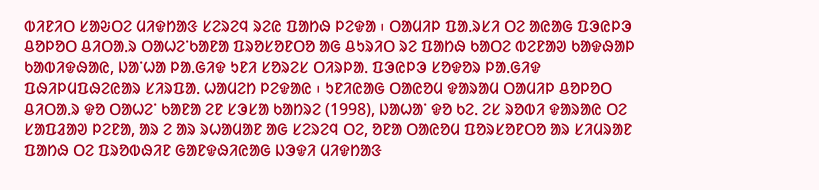ᱵᱤᱱᱤᱛ ᱥᱟᱶᱛᱮ ᱢᱤᱫᱴᱟᱝ ᱥᱮᱨᱮᱧ ᱨᱮᱭ ᱯᱟᱴᱷ ᱞᱮᱫᱟ ᱾ ᱛᱟᱢᱤᱞ ᱯᱟᱹᱨᱥᱤ ᱛᱮ ᱟᱭᱟᱜ ᱯᱳᱭᱞᱳ ᱪᱚᱞᱚᱛ ᱪᱤᱛᱟᱹᱨ ᱛᱟᱦᱮᱸᱠᱟᱱᱟ ᱯᱨᱚᱥᱚᱱᱛᱚ ᱟᱜ ᱪᱩᱨᱤᱛ ᱨᱮ ᱯᱟᱴᱷ ᱠᱟᱛᱮ ᱵᱮᱱᱟᱣ ᱠᱟᱫᱷᱟᱞ ᱠᱟᱵᱤᱫᱷᱟᱭ, ᱡᱟᱸᱦᱟ ᱞᱟᱹᱜᱤᱫ ᱩᱱᱤ ᱥᱚᱨᱮᱥ ᱛᱤᱨᱞᱟᱹ ᱯᱳᱭᱞᱳ ᱥᱚᱫᱚᱨ ᱞᱟᱹᱜᱤᱫ ᱯᱷᱤᱞᱢᱯᱷᱮᱭᱟᱨ ᱥᱤᱨᱯᱟᱹ ᱦᱟᱢᱮᱴ ᱞᱮᱫᱟᱭ ᱾ ᱩᱱᱤᱭᱟᱜ ᱛᱟᱭᱚᱢ ᱫᱟᱨᱟᱢ ᱛᱟᱢᱤᱞ ᱪᱚᱞᱚᱛ ᱪᱤᱛᱟᱹᱨ ᱫᱚ ᱛᱟᱦᱮᱸ ᱠᱟᱱᱟ ᱮᱱ ᱥᱳᱥᱟ ᱠᱟᱴᱨᱮ (1998), ᱡᱟᱦᱟᱸ ᱫᱚ ᱠᱮᱹ ᱮᱥ ᱨᱚᱵᱤ ᱫᱟᱨᱟᱭ ᱛᱮ ᱥᱟᱯᱲᱟᱣ ᱞᱮᱱᱟ, ᱟᱨ ᱮ ᱟᱨ ᱨᱦᱟᱢᱟᱱ ᱟᱜ ᱥᱮᱨᱮᱧ ᱛᱮ, ᱚᱱᱟ ᱛᱟᱭᱚᱢ ᱯᱚᱨᱥᱚᱱᱛᱚ ᱟᱨ ᱥᱤᱢᱨᱟᱱ ᱯᱟᱴᱷ ᱛᱮ ᱯᱨᱚᱵᱷᱤᱱ ᱜᱟᱱᱫᱷᱤᱭᱟᱜ ᱡᱳᱫᱤ ᱢᱤᱫᱴᱟᱝ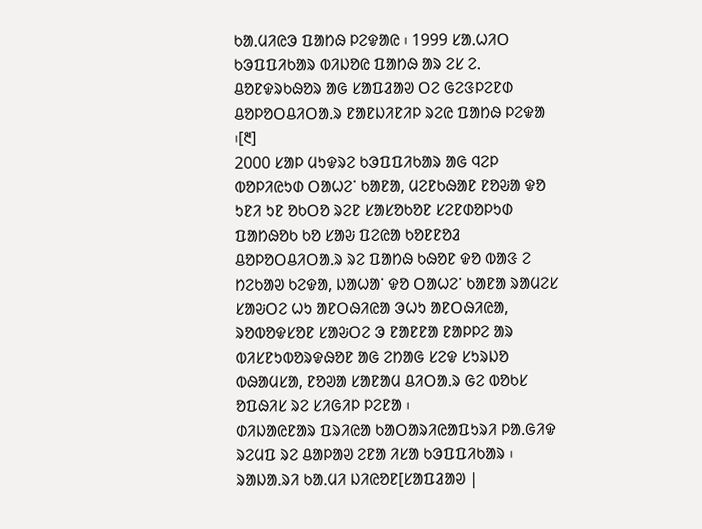ᱠᱟᱹᱢᱤᱭᱳ ᱯᱟᱴᱷ ᱞᱮᱫᱟᱭ ᱾ 1999 ᱥᱟᱹᱦᱤᱛ ᱠᱳᱯᱯᱤᱠᱟᱨ ᱵᱤᱡᱚᱭ ᱯᱟᱴᱷ ᱟᱨ ᱮᱥ ᱮᱹ ᱪᱚᱱᱫᱨᱠᱷᱚᱨ ᱟᱜ ᱥᱟᱯᱲᱟᱣ ᱛᱮ ᱜᱮᱝᱞᱮᱱᱰ ᱪᱚᱞᱚᱛᱪᱤᱛᱟᱹᱨ ᱱᱟᱱᱡᱤᱱᱤᱞ ᱨᱮᱭ ᱯᱟᱴᱷ ᱞᱮᱫᱟ ᱾[᱓]
2000 ᱥᱟᱞ ᱢᱩᱫᱨᱮ ᱠᱳᱯᱯᱤᱠᱟᱨ ᱟᱜ ᱧᱮᱞ ᱵᱚᱞᱤᱭᱩᱰ ᱛᱟᱦᱮᱸ ᱠᱟᱱᱟ, ᱢᱮᱱᱠᱷᱟᱱ ᱱᱚᱶᱟ ᱫᱚ ᱩᱱᱤ ᱩᱱ ᱚᱠᱛᱚ ᱨᱮᱱ ᱥᱟᱥᱚᱠᱚᱱ ᱥᱮᱱᱰᱚᱞᱩᱰ ᱯᱟᱴᱷᱚᱠ ᱠᱚ ᱥᱟᱶ ᱯᱮᱭᱟ ᱠᱚᱱᱱᱚᱲ ᱪᱚᱞᱚᱛᱪᱤᱛᱟᱹᱨ ᱨᱮ ᱯᱟᱴᱷ ᱠᱷᱚᱱ ᱫᱚ ᱵᱟᱝ ᱮ ᱴᱮᱠᱟᱣ ᱠᱮᱫᱟ, ᱡᱟᱦᱟᱸ ᱫᱚ ᱛᱟᱦᱮᱸ ᱠᱟᱱᱟ ᱨᱟᱢᱮᱥ ᱥᱟᱶᱛᱮ ᱦᱩ ᱟᱱᱛᱷᱤᱭᱟ ᱳᱦᱩ ᱟᱱᱛᱷᱤᱭᱟ, ᱨᱚᱵᱚᱫᱥᱚᱱ ᱥᱟᱶᱛᱮ ᱳ ᱱᱟᱱᱱᱟ ᱱᱟᱞᱞᱮ ᱟᱨ ᱵᱤᱥᱱᱩᱵᱚᱨᱫᱷᱚᱱ ᱟᱜ ᱮᱴᱟᱜ ᱥᱮᱫ ᱥᱩᱨᱡᱚ ᱵᱷᱟᱢᱥᱟ, ᱱᱚᱣᱟ ᱥᱟᱱᱟᱢ ᱪᱤᱛᱟᱹᱨ ᱜᱮ ᱵᱚᱠᱥ ᱚᱯᱷᱤᱥ ᱨᱮ ᱥᱤᱜᱤᱞ ᱞᱮᱱᱟ ᱾
ᱰᱤᱡᱟᱭᱱᱟᱨ ᱯᱨᱤᱭᱟ ᱠᱟᱛᱟᱨᱤᱭᱟᱯᱩᱨᱤ ᱞᱟᱹᱜᱤᱫ ᱨᱮᱢᱯ ᱨᱮ ᱪᱟᱞᱟᱣ ᱮᱱᱟ ᱤᱥᱟ ᱠᱳᱯᱯᱤᱠᱟᱨ ᱾
ᱨᱟᱡᱟᱹᱨᱤ ᱠᱟᱹᱢᱤ ᱡᱤᱭᱚᱱ[ᱥᱟᱯᱲᱟᱣ |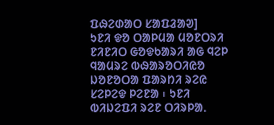ᱯᱷᱮᱰᱟᱛ ᱥᱟᱯᱲᱟᱣ]
ᱩᱱᱤ ᱫᱚ ᱛᱟᱞᱢᱟ ᱢᱚᱱᱛᱨᱤ ᱱᱤᱱᱤᱛ ᱜᱚᱫᱠᱟᱨᱤ ᱟᱜ ᱧᱮᱞ ᱧᱟᱢᱨᱮ ᱵᱷᱟᱨᱚᱛᱤᱭᱚ ᱡᱚᱱᱚᱛᱟ ᱯᱟᱨᱴᱤ ᱨᱮᱭ ᱥᱮᱞᱮᱫ ᱞᱮᱱᱟ ᱾ ᱩᱱᱤ ᱵᱤᱡᱮᱯᱤ ᱨᱮᱱ ᱛᱤᱨᱞᱟᱹ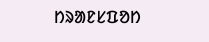ᱴᱨᱟᱱᱥᱯᱚᱴ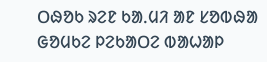ᱛᱷᱚᱠ ᱨᱮᱱ ᱠᱟᱹᱢᱤ ᱟᱱ ᱥᱚᱵᱷᱟ ᱜᱚᱢᱠᱮ ᱞᱮᱠᱟᱛᱮ ᱵᱟᱦᱟᱞ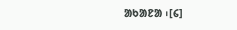ᱟᱠᱟᱱᱟ ᱾[᱔]